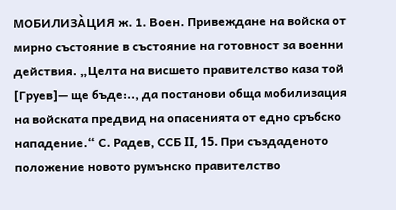МОБИЛИЗА̀ЦИЯ ж. 1. Воен. Привеждане на войска от мирно състояние в състояние на готовност за военни действия. „Целта на висшето правителство каза той [Груев]— ще бъде:.., да постанови обща мобилизация на войската предвид на опасенията от едно сръбско нападение.“ С. Радев, ССБ II, 15. При създаденото положение новото румънско правителство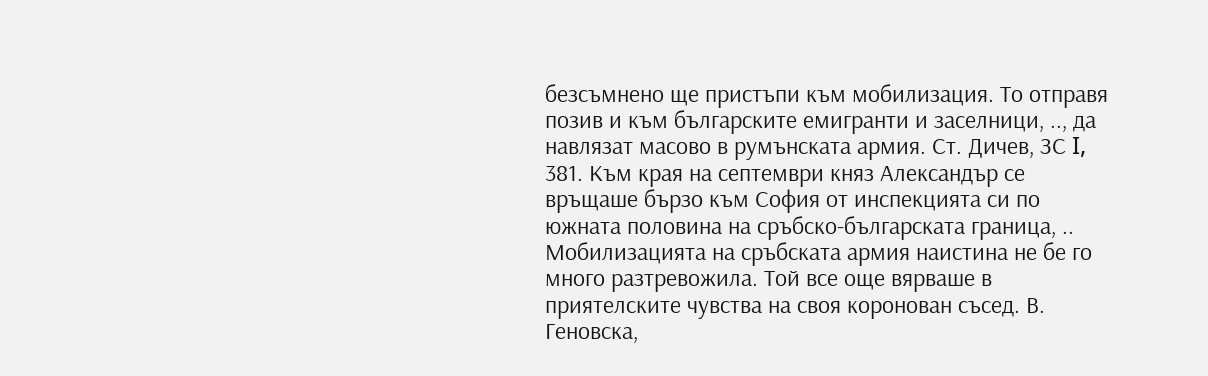безсъмнено ще пристъпи към мобилизация. То отправя позив и към българските емигранти и заселници, .., да навлязат масово в румънската армия. Ст. Дичев, ЗС I, 381. Към края на септември княз Александър се връщаше бързо към София от инспекцията си по южната половина на сръбско-българската граница, .. Мобилизацията на сръбската армия наистина не бе го много разтревожила. Той все още вярваше в приятелските чувства на своя коронован съсед. В. Геновска,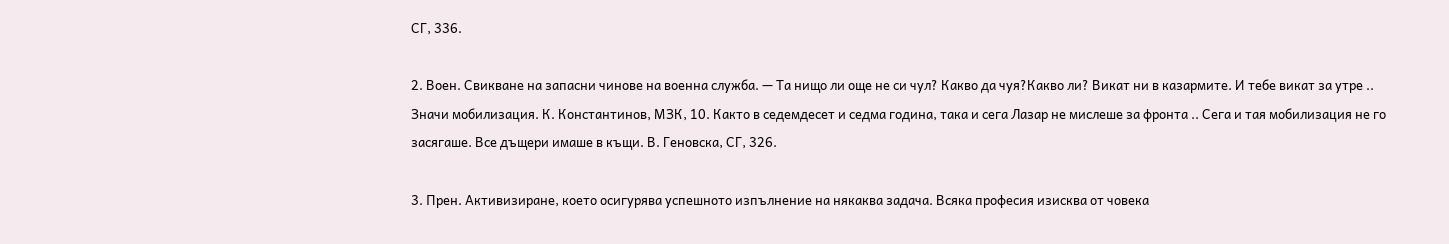СГ, 336.

2. Воен. Свикване на запасни чинове на военна служба. — Та нищо ли още не си чул? Какво да чуя?Какво ли? Викат ни в казармите. И тебе викат за утре .. Значи мобилизация. К. Константинов, МЗК, 10. Както в седемдесет и седма година, така и сега Лазар не мислеше за фронта .. Сега и тая мобилизация не го засягаше. Все дъщери имаше в къщи. В. Геновска, СГ, 326.

3. Прен. Активизиране, което осигурява успешното изпълнение на някаква задача. Всяка професия изисква от човека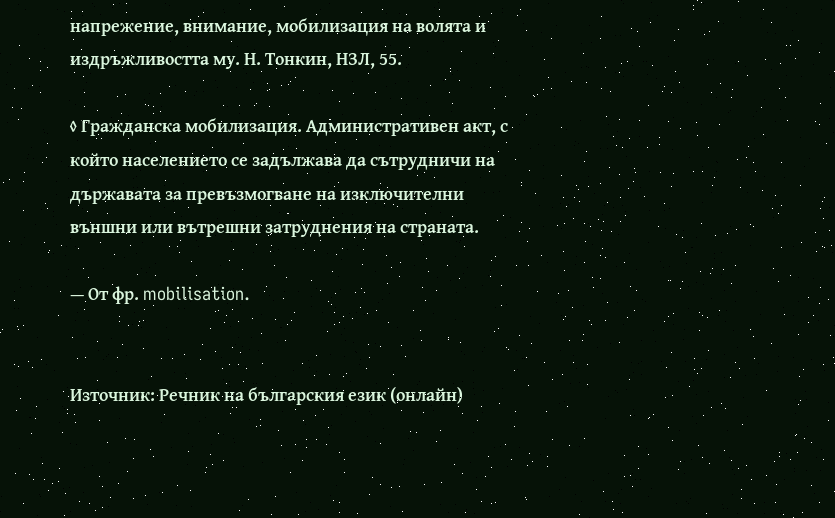напрежение, внимание, мобилизация на волята и издръжливостта му. Н. Тонкин, НЗЛ, 55.

◊ Гражданска мобилизация. Административен акт, с който населението се задължава да сътрудничи на държавата за превъзмогване на изключителни външни или вътрешни затруднения на страната.

— От фр. mobilisation.


Източник: Речник на българския език (онлайн)